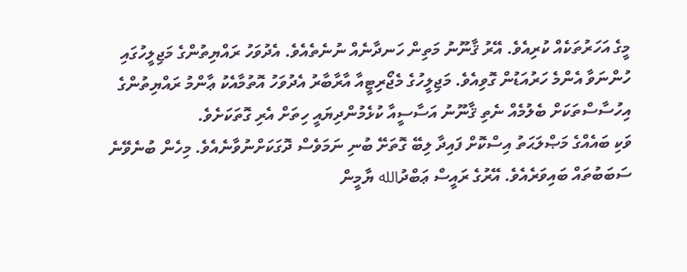މީގެ އަހަރުތަކެއް ކުރިއެވެ. އޭރު ޤާނޫނު މަތިން ހަނދާނެއް ނުނެތެއެވެ. އެދުވަހު ރައްޔިތުންގެ މަޖިލީހުގައި ހުންނަވާ އެންމެ ހަރުއަޑުން ގޮވިއެވެ. މަޖިލީހުގެ މެޖޯރިޓީއާ އާރާބާރު އެދުވަހު އޮތުމާއެކު ޢާންމު ރައްޔިތުންގެ އިހުސާސްތަކަށް ބެލުމެއް ނެތި ޤާނޫނު އަސާސީއާ ކުޅެމުންދިޔައީ ހިތަށް އެރި ގޮތަކަށެވެ.
ވަކި ބައެއްގެ މަޞްލަޙަތު އިސްކޮށް ފައިދާ ލިބޭ ގޮތަށޭ ބުނި ނަމަވެސް ދޮގަކަށްނުވާނެއެވެ. މިހެން ބުނެވޭނެ ސަބަބުތައް ބައިވަރެއެވެ. އޭރުގެ ރައީސް ޢަބްދުالله ޔާމީން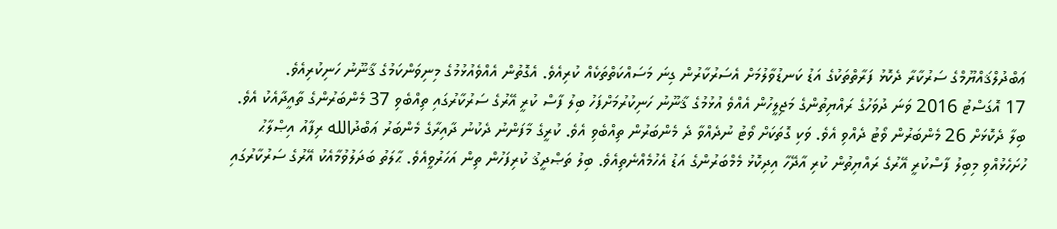ޢަބްދުލްޤައްޔޫމްގެ ސަރުކާރާ ދެކޮޅު ފަރާތްތަކުގެ އަޑު ކަނޑުވާލުމަށް އެސަރުކާރުން ގިނަ މަސައްކަތްތަކެއް ކުރިއެވެ. އެގޮތުން އެއްވެއުޅުމުގެ މިނިވަންކަމުގެ ޤާނޫނު ހަނިކުރިއެވެ.
17 އޮގަސްޓު 2016 ވަނަ ދުވަހުގެ ރައްޔިތުންގެ މަޖިލީހުން އެއްވެ އުޅުމުގެ ޤާނޫނު ހަނިކުރުމަށްފަހު ބިލު ފާސް ކުރީ އޭރުގެ ސަރުކާރުގައި ތިއްބެވި 37 މެންބަރުންގެ ތާއީދާއެކު އެވެ. ބިލާ ދެކޮޅަށް 26 މެންބަރުން ވޯޓު ދެއްވި އެވެ. ވަކި ގޮތަކަށް ވޯޓު ނުދެއްވާ ދެ މެންބަރުން ތިއްބެވި އެވެ. ކުރީގެ މާފަންނު ދެކުނު ދާއިރާގެ މެންބަރު ޢަބްދުالله ރިފާއު އިޞްލާޙު ހުށަހެޅުއްވި މިބިލު ފާސްކުރީ އޭރުގެ ރައްޔިތުން ކުރި އާދޭހާ އިދިކޮޅު މެމްބަރުންގެ އަޑު އެހުމެއްނެތިއެވެ. ބިލު ތަޞްދީޤު ކުރިފަހުން ތިން އަހަރުވީއެވެ. ޙާލަތު ބަދަލުވުމާއެކު އޭރުގެ ސަރުކާރުގައި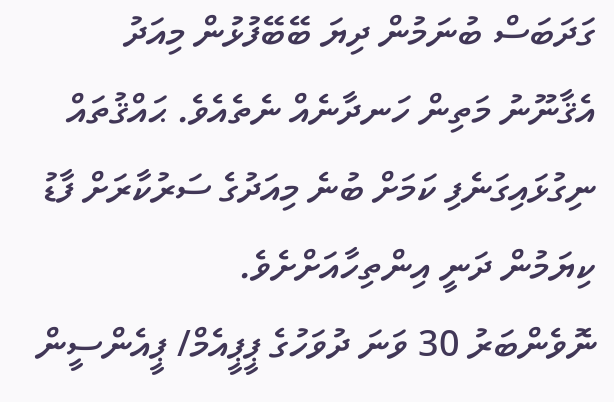ގަދަބަސް ބުނަމުން ދިޔަ ބޭބޭފުޅުން މިއަދު އެޤާނޫނު މަތިން ހަނދާނެއް ނެތެއެވެ. ޙައްޤުތައް ނިގުޅައިގަނެފި ކަމަށް ބުނެ މިއަދުގެ ސަރުކާރަށް ފާޑު ކިޔަމުން ދަނީ އިންތިހާއަށްށެވެ.
ނޮވެންބަރު 30 ވަނަ ދުވަހުގެ ޕީޕީއެމް/ ޕީއެންސީން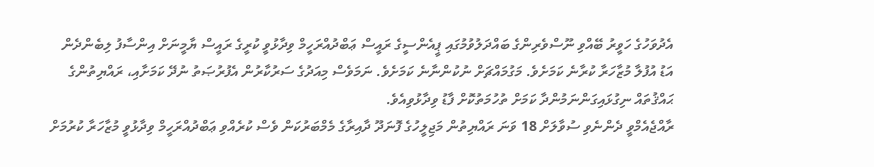އެދުވަހުގެ ހަވީރު ބޭއްވި ނޫސްވެރިންގެ ބައްދަލުވުމުގައި ޕީއެންސީގެ ރައީސް ޢަބްދުއްރަހީމް ވިދާޅުވީ ކުރީގެ ރައީސް ޔާމީނަށް އިންސާފު ލިބެންދެން އަޑު އުފުލާ މުޒާހަރާ ކުރާނެ ކަމަށެވެ. މަގުމައްޗަށް ނުކުންނާނެ ކަމަށެވެ. ނަމަވެސް މިއަދުގެ ސަރުކާރުން އެފުރުޞަތު ނުދޭ ކަމަށާއި، ރައްޔިތުންގެ ޙައްޤުތައް ނިގުޅައިގަންނަމުންދާ ކަމަށް ތުހުމަތުކޮށް ފާޑު ވިދާޅުވިއެވެ.
ރާއްޖެއެމްވީ ދެންނެވި ސުވާލަށް 18 ވަނަ ރައްޔިތުން މަޖިލީހުގެ ފޮނަދޫ ދާއިރާގެ މެމްބަރުކަން ވެސް ކުރެއްވި ޢަބްދުއްރަހީމް ވިދާޅުވީ މުޒާހަރާ ކުރުމަށް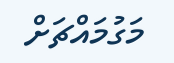މަގުމައްޗަށް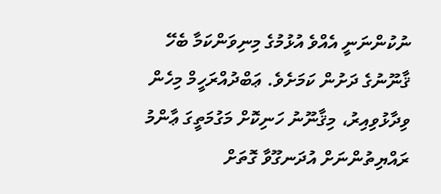ނުކުންނަނީ އެއްވެ އުޅުމުގެ މިނިވަންކަމާ ބެހޭ ޤާނޫނުގެ ދަށުން ކަމަށެވެ. ޢަބްދުއްރަހީމް މިހެން ވިދާޅުވިއިރު، މިޤާނޫނު ހަނިކޮށް މަގުމަތީގަ ޢާންމު ރައްޔިތުންނަށް އުދަނގޫވާ ގޮތަށް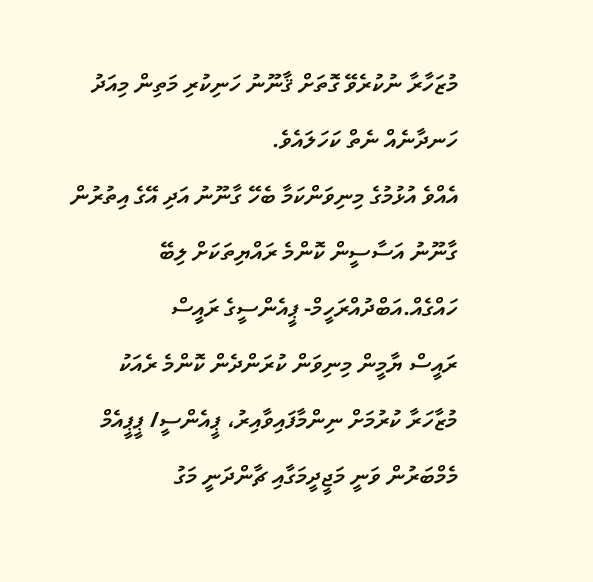މުޒަހާރާ ނުކުރެވޭ ގޮތަށް ޤާނޫނު ހަނިކުރި މަތިން މިއަދު ހަނދާނެއް ނެތް ކަހަލައެވެ.
އެއްވެ އުޅުމުގެ މިނިވަންކަމާ ބެހޭ ގާނޫނު އަދި އޭގެ އިތުރުން ގާނޫނު އަސާސީން ކޮންމެ ރައްޔިތަކަށް ލިބޭ ހައްގެއް.އަބްދުއްރަހީމް- ޕީއެންސީގެ ރައީސް
ރައީސް ޔާމީން މިނިވަން ކުރަންދެން ކޮންމެ ރެއަކު މުޒާހަރާ ކުރުމަށް ނިންމާފައިވާއިރު، ޕީއެންސީ/ ޕީޕީއެމް މެމްބަރުން ވަނީ މަޖީދީމަގާއި ޗާންދަނީ މަގު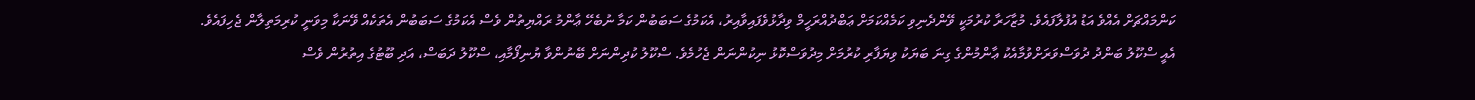ކަންމައްޗަށް އެއްވެ އަޑު އުފުލާފައެވެ. މުޒާހަރާ ކުރުމަކީ ވޭންދެނިވި ކަމެއްކަމަށް ޢަބްދުއްރަހީމް ވިދާޅުވެފައިވާއިރު، އެކަމުގެ ސަބަބުން ކަމާ ނުބެހޭ ޢާންމު ރައްޔިތުން ވެސް އެކަމުގެ ސަބަބުން އެތަކެއް ވޭނަކާ މިވަނީ ކުރިމަތިލާން ޖެހިފައެވެ.
އެއީ ސްކޫލު ބަންދު ދުވަސްވަރަށްވުމާއެކު ޢާންމުންގެ ގިނަ ބަޔަކު ވިޔަފާރި ކުރުމަށް މިދުވަސްކޮޅު ނިކުންނަން ޖެހުމެވެ. ސްކޫލު ކުދިންނަށް ބޭނުންވާ ޔުނިފޯމާއި، ސްކޫލު ދަބަސް، އަދި ބޫޓުގެ އިތުރުން ވެސް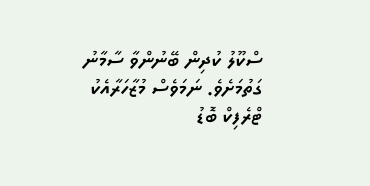ސްކޫލު ކުދިން ބޭނުންވާ ސާމާނު ގަތުމަށެވެ. ނަމަވެސް މުޒާހަރާއެކު ޓްރެފިކް ބޮޑު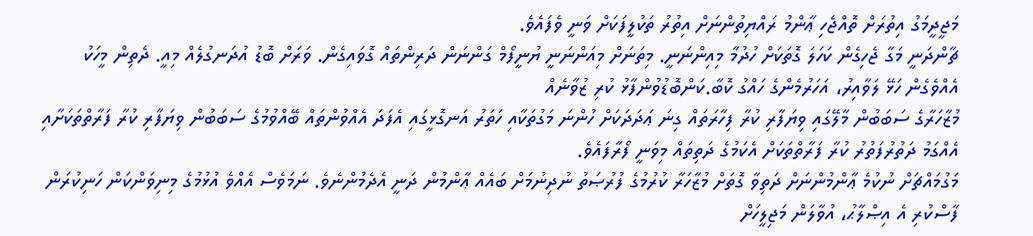މަޖީދީމަގު އިތުރަށް ތޮއްޖެހި ޢާންމު ރައްޔިތުންނަށް އިތުރު ތަކުލީފަކަށް ވަނީ ވެފައެވެ.
ޗާންދަނީ މަގާ ޖެހިގެން ކަހަލަ ގޮތަކަށް ހުދުމާ މިއިންނަނީ. މިތަނަށް މިއަންނަނީ ޔުނީފޯމް ގަންނަން ދަރިންތައް ގޮވައިގެން. ވަރަށް ބޮޑު އުދަނގުލެއް މިއީ. ދެތިން މީހަކު އެއްވެގެން ހަޅޭ ލަވާއިރު، އަހަރުމެންގެ ހައްގު ކޮބާ.ކަންބޮޑުވުންފާޅު ކުރި ޒުވާނެއް
މުޒާހަރާގެ ސަބަބުން މާލޭގައި ވިޔަފާރި ކުރާ ފިހާރަތައް ގިނަ ޢަދަދަކަށް ހުންނަ މަގުތަކާއި ހަތަރު އަނގޮޅީގައި އެފަދަ އެއްވުންތައް ބޭއްވުމުގެ ސަބަބުން ވިޔަފާރި ކުރާ ފަރާތްތަކަށާއި އެއްގަމު ދަތުރުފަތުރު ކުރާ ފަރާތްތަކަށް އެކަމުގެ ދަތިތައް މިވަނީ ފޯރާފައެވެ.
މަގުމައްޗަށް ނުކުމެ ޢާންމުންނަށް ދަތިވާ ގޮތަށް މުޒާހަރާ ކުރުމުގެ ފުރުޞަތު ނުދިނުމަށް ބައެއް ޢާންމުން ދަނީ އެދެމުންނެވެ. ނަމަވެސް އެއްވެ އުޅުމުގެ މިނިވަންކަން ހަނިކުރަން ފާސްކުރި އެ އިޞްލާޙު، އުވާލަން މަޖިލީހަށް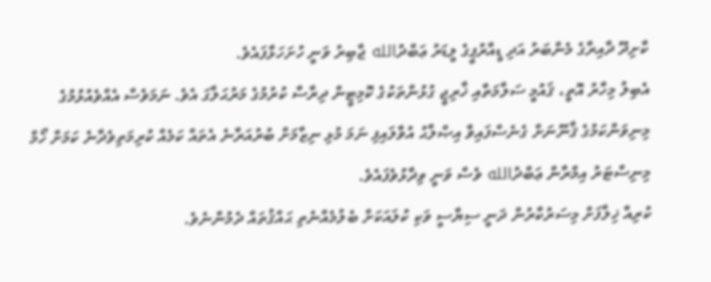ކާށިދޫ ދާއިރާގެ މެންބަރު އަދި ޑީއާރުޕީގެ ލީޑަރު ޢަބްދުالله ޖާބިރު ވަނީ ހުށަހަޅާފައެވެ.
އެބިލު މިހާރު އޮތީ، ޤައުމީ ސަލާމަތާއި ޚާރިޖީ ގުޅުންތަކުގެ ކޮމިޓީން ދިރާސާ ކުރުމުގެ މަރުޙަލާގަ އެވެ. ނަމަވެސް އެއްވެއުޅުމުގެ މިނިވަންކަމުގެ ޤާނޫނަށް ގެނެސްފައިވާ އިޞްލާޙު އުވާލައިފި ނަމަ މުޅި ނިޒާމަށް ބުރުއަރާނެ އެތައް ކަމެއް ކުރިމަތިވެދާނެ ކަމަށް ހޯމް މިނިސްޓަރު އިމްރާން ޢަބްދުالله ވެސް ވަނީ ވިދާޅުވެފައެވެ.
ކުރިއާ ޚިލާފަށް މިސަރުކާރުން ދަނީ ސިޔާސީ ވަކި ކުލައަކަށް ބެލުމެއްނެތި ޙައްޤުތައް ދެމުންނެވެ.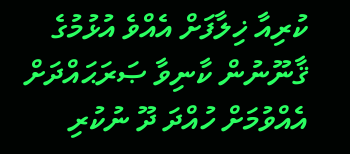ކުރިއާ ޚިލާފަށް އެއްވެ އުޅުމުގެ ޤާނޫނުން ކާނިވާ ޞަރަޙައްދަށް އެއްވުމަށް ހުއްދަ ދޫ ނުކުރި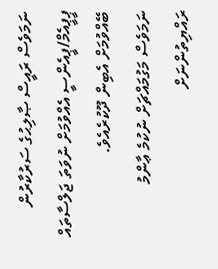ނަމަވެސް ރައީސް ޞާލިޙުގެ ސަރުކާރުން ޕީޕީއެމް/ޕީއެންސީ އެއްވުމަށް ނުވަތަ ޖަލްސާތައް ބޭއްވުމަށް އެބިން ދޫކުރެއެވެ.
ނަމަވެސް މަގުމައްޗަށް ނުކުމެ ޢާންމު ރައްޔިތުންނަށް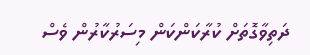ދަތިވާގޮތަށް ކުރާކަންކަން މިސަރުކާރުން ވެސް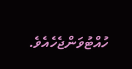ހުއްޓުވަންޖެހެއެވެ.